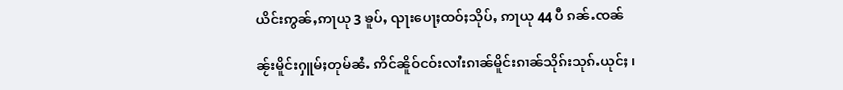ယိင်းဢွၼ်ႇဢႃယု 3 ၶူပ်ႇ ၺႃးပေႃႈထဝ်ႈသိုပ်ႇ ဢႃယု 44 ပီ ၵၼ်ႉၸၼ်

ၼႂ်းမိူင်းႁူမ်ႈတုမ်ၼႆႉ ဢိင်ၼိူဝ်ငဝ်းလၢႆးၵၢၼ်မိူင်းၵၢၼ်သိုၵ်းသုၵ်ႉယုင်ႈ ၊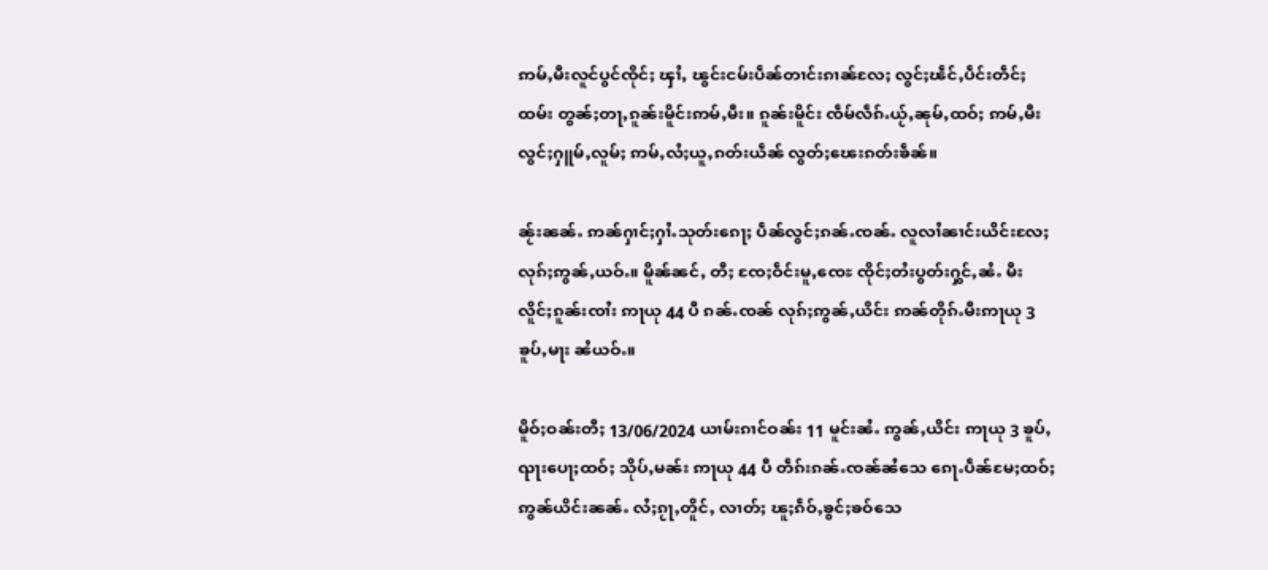ဢမ်ႇမီးလူင်ပွင်ၸိုင်ႈ ၾၢႆႇ ၽွင်းငမ်းပဵၼ်တၢင်းၵၢၼ်လႄႈ လွင်ႈၽဵင်ႇပဵင်းတဵင်ႈထမ်း တွၼ်ႈတႃႇၵူၼ်းမိူင်းဢမ်ႇမီး။ ၵူၼ်းမိူင်း ၸဵမ်လဵၵ်ႉယႂ်ႇၼုမ်ႇထဝ်ႈ ဢမ်ႇမီးလွင်ႈႁူမ်ႇလူမ်ႈ ဢမ်ႇလႆႈယူႇၵတ်းယဵၼ် လွတ်ႈၽေးၵတ်းၶဵၼ်။

ၼႂ်းၼၼ်ႉ ဢၼ်ႁၢင်ႈႁၢႆႉသုတ်းၵေႃႈ ပဵၼ်လွင်ႈၵၼ်ႉၸၼ်ႉ လူလၢႆၼၢင်းယိင်းလႄႈ လုၵ်ႈဢွၼ်ႇယဝ်ႉ။ မိူၼ်ၼင်ႇ တီႈ ၸႄႈဝဵင်းမူႇၸေႊ ၸိုင်ႈတႆးပွတ်းႁွင်ႇၼႆႉ မီးလိူင်ႈၵူၼ်းၸၢႆး ဢႃယု 44 ပီ ၵၼ်ႉၸၼ် လုၵ်ႈဢွၼ်ႇယိင်း ဢၼ်တိုၵ်ႉမီးဢႃယု 3 ၶူပ်ႇမႃး ၼႆယဝ်ႉ။

မိူဝ်ႈဝၼ်းတီႈ 13/06/2024 ယၢမ်းၵၢင်ဝၼ်း 11 မူင်းၼႆႉ ဢွၼ်ႇယိင်း ဢႃယု 3 ၶူပ်ႇ ၺႃးပေႃႈထဝ်ႈ သိုပ်ႇမၼ်း ဢႃယု 44 ပီ တဵၵ်းၵၼ်ႉၸၼ်ၼႆသေ ၵေႃႉပဵၼ်မႄႈထဝ်ႈ ဢွၼ်ယိင်းၼၼ်ႉ လႆႈၵႂႃႇတိူင်ႇ လၢတ်ႈ ၽူႈၵဵဝ်ႇၶွင်ႈၶဝ်သေ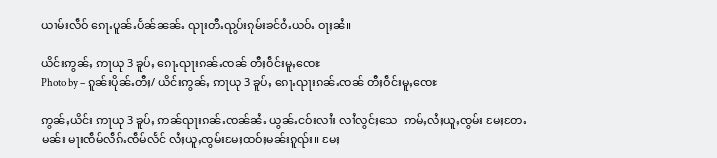ယၢမ်းလဵဝ် ၵေႃႉပူၼ်ႉပႅၼ်ၼၼ်ႉ ၺႃးတီႉၺွပ်းၵုမ်းၶင်ဝႆႉယဝ်ႉ ဝႃႈၼႆ။

ယိင်းဢွၼ်ႇ ဢႃယု 3 ၶူပ်ႇ ၵေႃႉၺႃးၵၼ်ႉၸၼ် တီႈဝဵင်းမူႇၸေႊ
Photo by – ၵူၼ်းပိုၼ်ႉတီႈ/ ယိင်းဢွၼ်ႇ ဢႃယု 3 ၶူပ်ႇ ၵေႃႉၺႃးၵၼ်ႉၸၼ် တီႈဝဵင်းမူႇၸေႊ

ဢွၼ်ႇယိင်း ဢႃယု 3 ၶူပ်ႇ ဢၼ်ၺႃးၵၼ်ႉၸၼ်ၼႆႉ ယွၼ်ႉငဝ်းလၢႆး လၢႆလွင်ႈသေ  ဢမ်ႇလႆႈယူႇၸွမ်း မႄႈတႄႉမၼ်း မႃးၸဵမ်လဵၵ်ႉၸဵမ်လႅင် လႆႈယူႇၸွမ်းမႄႈထဝ်ႈမၼ်းၵူၺ်း။ မႄႈ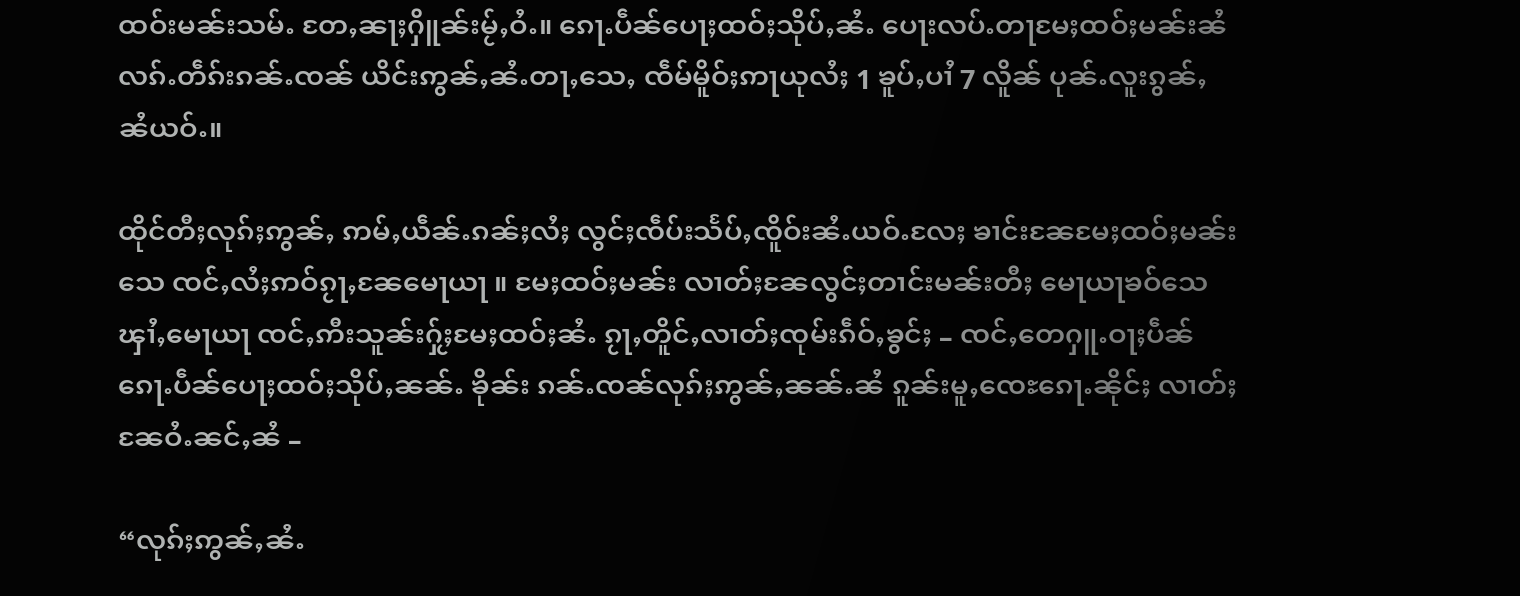ထဝ်းမၼ်းသမ်ႉ တႄႇၼႃႈႁိူၼ်းမႂ်ႇဝႆႉ။ ၵေႃႉပဵၼ်ပေႃႈထဝ်ႈသိုပ်ႇၼႆႉ ပေႃးလပ်ႉတႃမႄႈထဝ်ႈမၼ်းၼႆ လၵ်ႉတဵၵ်းၵၼ်ႉၸၼ် ယိင်းဢွၼ်ႇၼႆႉတႃႇသေႇ ၸဵမ်မိူဝ်ႈဢႃယုလႆႈ 1 ၶူပ်ႇပၢႆ 7 လိူၼ် ပုၼ်ႉလူးၵွၼ်ႇ ၼႆယဝ်ႉ။

ထိုင်တီႈလုၵ်ႈဢွၼ်ႇ ဢမ်ႇယဵၼ်ႉၵၼ်ႈလႆႈ လွင်ႈၸဵပ်းသႅပ်ႇၸိူဝ်းၼႆႉယဝ်ႉလႄႈ ၶၢင်းၼႄမႄႈထဝ်ႈမၼ်းသေ ၸင်ႇလႆႈဢဝ်ၵႂႃႇၼႄမေႃယႃ ။ မႄႈထဝ်ႈမၼ်း လၢတ်ႈၼႄလွင်ႈတၢင်းမၼ်းတီႈ မေႃယႃၶဝ်သေ ၾၢႆႇမေႃယႃ ၸင်ႇဢီးသူၼ်းႁႂ်ႈမႄႈထဝ်ႈၼႆႉ ၵႂႃႇတိူင်ႇလၢတ်ႈၸုမ်းၵဵဝ်ႇၶွင်ႈ – ၸင်ႇတေႁူႉဝႃႈပဵၼ် ၵေႃႉပဵၼ်ပေႃႈထဝ်ႈသိုပ်ႇၼၼ်ႉ ၶိုၼ်း ၵၼ်ႉၸၼ်လုၵ်ႈဢွၼ်ႇၼၼ်ႉၼႆ ၵူၼ်းမူႇၸေႊၵေႃႉၼိုင်ႈ လၢတ်ႈၼႄဝႆႉၼင်ႇၼႆ –

“လုၵ်ႈဢွၼ်ႇၼႆႉ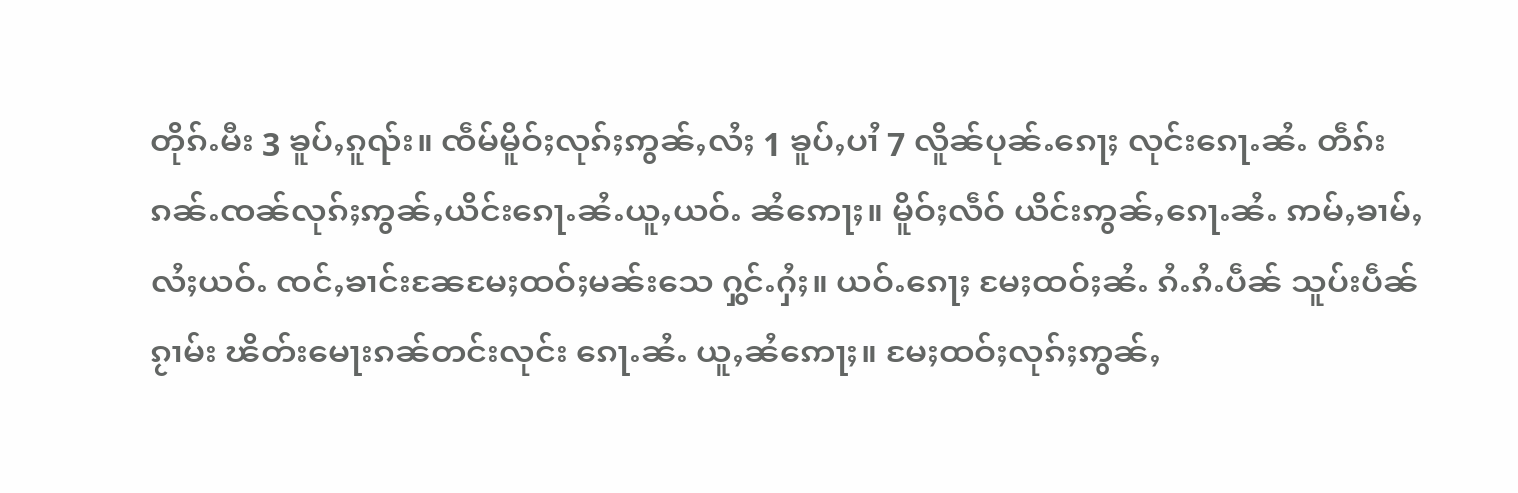တိုၵ်ႉမီး 3 ၶူပ်ႇၵူၺ်း။ ၸဵမ်မိူဝ်ႈလုၵ်ႈဢွၼ်ႇလႆႈ 1 ၶူပ်ႇပၢႆ 7 လိူၼ်ပုၼ်ႉၵေႃႈ လုင်းၵေႃႉၼႆႉ တဵၵ်း ၵၼ်ႉၸၼ်လုၵ်ႈဢွၼ်ႇယိင်းၵေႃႉၼႆႉယူႇယဝ်ႉ ၼႆဢေႃႈ။ မိူဝ်ႈလဵဝ် ယိင်းဢွၼ်ႇၵေႃႉၼႆႉ ဢမ်ႇၶၢမ်ႇလႆႈယဝ်ႉ ၸင်ႇၶၢင်းၼႄမႄႈထဝ်ႈမၼ်းသေ ႁွင်ႉႁႆႈ။ ယဝ်ႉၵေႃႈ မႄႈထဝ်ႈၼႆႉ ၵႆႉၵႆႉပဵၼ် သူပ်းပဵၼ်ၵႂၢမ်း ၽိတ်းမေႃးၵၼ်တင်းလုင်း ၵေႃႉၼႆႉ ယူႇၼႆဢေႃႈ။ မႄႈထဝ်ႈလုၵ်ႈဢွၼ်ႇ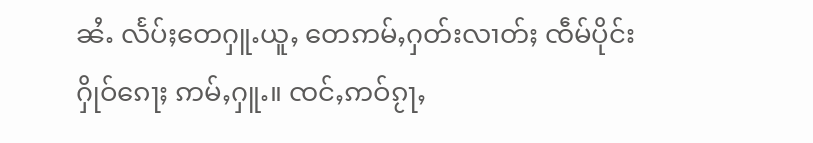ၼႆႉ လႅပ်ႈတေႁူႉယူႇ တေဢမ်ႇႁတ်းလၢတ်ႈ ၸဵမ်ပိုင်းႁိုဝ်ၵေႃႈ ဢမ်ႇႁူႉ။ ၸင်ႇဢဝ်ၵႂႃႇ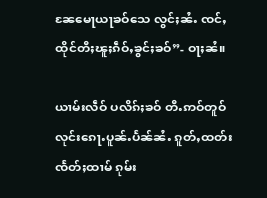ၼႄမေႃယႃၶဝ်သေ လွင်ႈၼႆႉ ၸင်ႇထိုင်တီႈၽူႈၵဵဝ်ႇၶွင်ႈၶဝ်”- ဝႃႈၼႆ။

ယၢမ်းလဵဝ် ပလိၵ်ႈၶဝ် တီႉဢဝ်တူဝ်လုင်းၵေႃႉပူၼ်ႉပႅၼ်ၼႆႉ ၵူတ်ႇထတ်းၸႅတ်ႈထၢမ် ၵုမ်း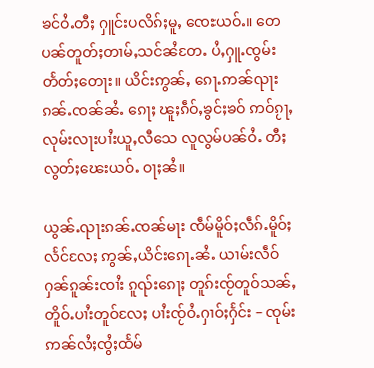ၶင်ဝႆႉတီႈ ႁူင်းပလိၵ်ႈမူႇ ၸေႊယဝ်ႉ။ တေပၼ်တူတ်ႈတၢမ်ႇသင်ၼႆတႄႉ ပႆႇႁူႉၸွမ်းတႅတ်ႈတေႃး။ ယိင်းဢွၼ်ႇ ၵေႃႉဢၼ်ၺႃးၵၼ်ႉၸၼ်ၼႆႉ ၵေႃႈ ၽူႈၵဵဝ်ႇၶွင်ႈၶဝ် ဢဝ်ၵႂႃႇလုမ်းလႃးပၢႆးယူႇလီသေ လူလွမ်ပၼ်ဝႆႉ တီႈလွတ်ႈၽေးယဝ်ႉ ဝႃႈၼႆ။

ယွၼ်ႉၺႃးၵၼ်ႉၸၼ်မႃး ၸဵမ်မိူဝ်ႈလဵၵ်ႉမိူဝ်ႈလႅင်လႄႈ ဢွၼ်ႇယိင်းၵေႃႉၼႆႉ ယၢမ်းလဵဝ် ႁၼ်ၵူၼ်းၸၢႆး ၵူၺ်းၵေႃႈ တူၵ်းၸႂ်တူဝ်သၼ်ႇ တိူဝ်ႉပၢႆးတူဝ်လႄႈ ပၢႆးၸႂ်ဝႆႉႁၢဝ်ႈႁႅင်း – ၸုမ်းဢၼ်လႆႈၸွႆႈထႅမ်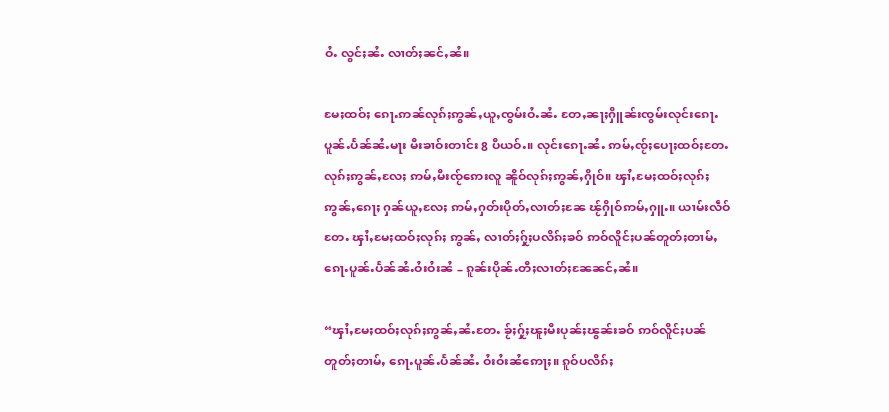ဝႆႉ လွင်ႈၼႆႉ လၢတ်ႈၼင်ႇၼႆ။

မႄႈထဝ်ႈ ၵေႃႉဢၼ်လုၵ်ႈဢွၼ်ႇယူႇၸွမ်းဝႆႉၼႆႉ တႄႇၼႃႈႁိူၼ်းၸွမ်းလုင်းၵေႃႉပူၼ်ႉပႅၼ်ၼႆႉမႃး မီးၶၢဝ်းတၢင်း 8 ပီယဝ်ႉ။ လုင်းၵေႃႉၼႆႉ ဢမ်ႇၸႂ်ႈပေႃႈထဝ်ႈတႄႉလုၵ်ႈဢွၼ်ႇလႄႈ ဢမ်ႇမီးၸႂ်ဢေးလူ ၼိူဝ်လုၵ်ႈဢွၼ်ႇႁိုဝ်။ ၾၢႆႇမႄႈထဝ်ႈလုၵ်ႈဢွၼ်ႇၵေႃႈ ႁၼ်ယူႇလႄႈ ဢမ်ႇႁတ်းပိုတ်ႇလၢတ်ႈၼႄ ၽႂ်ႁိုဝ်ဢမ်ႇႁူႉ။ ယၢမ်းလဵဝ်တႄႉ ၾၢႆႇမႄႈထဝ်ႈလုၵ်ႈ ဢွၼ်ႇ လၢတ်ႈႁႂ်ႈပလိၵ်ႈၶဝ် ဢဝ်လိူင်ႈပၼ်တူတ်ႈတၢမ်ႇၵေႃႉပူၼ်ႉပႅၼ်ၼႆႉဝႆးဝႆးၼႆ – ၵူၼ်းပိုၼ်ႉတီႈလၢတ်ႈၼႄၼင်ႇၼႆ။

“ၾၢႆႇမႄႈထဝ်ႈလုၵ်ႈဢွၼ်ႇၼႆႉတႄႉ ၶႂ်ႈႁႂ်ႈၽူႈမီးပုၼ်ႈၽွၼ်းၶဝ် ဢဝ်လိူင်ႈပၼ်တူတ်ႈတၢမ်ႇ ၵေႃႉပူၼ်ႉပႅၼ်ၼႆႉ ဝႆးဝႆးၼႆဢေႃႈ။ ၵူဝ်ပလိၵ်ႈ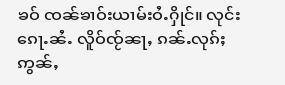ၶဝ် ၸၼ်ၶၢဝ်းယၢမ်းဝႆႉႁိုင်။ လုင်းၵေႃႉၼႆႉ လိူဝ်ၸႂ်ၼႃႇ ၵၼ်ႉလုၵ်ႈဢွၼ်ႇ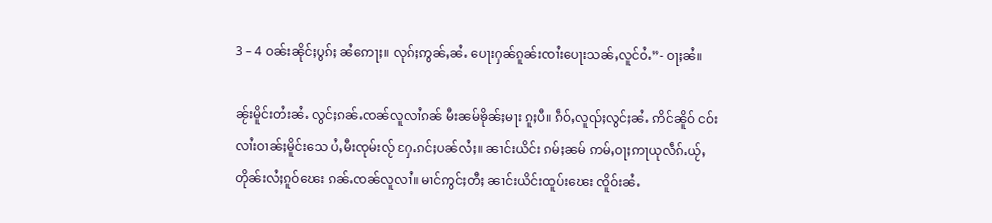3 – 4 ဝၼ်းၼိုင်ႈပွၵ်ႈ ၼႆဢေႃႈ။ လုၵ်ႈဢွၼ်ႇၼႆႉ ပေႃးႁၼ်ၵူၼ်းၸၢႆးပေႃးသၼ်ႇလူင်ဝႆႉ”- ဝႃႈၼႆ။

ၼႂ်းမိူင်းတႆးၼႆႉ လွင်ႈၵၼ်ႉၸၼ်လူလၢႆၵၼ် မီးၼမ်ၶိုၼ်ႈမႃး ၵူႈပီ။ ၵဵဝ်ႇလူၺ်ႈလွင်ႈၼႆႉ ဢိင်ၼိူဝ် ငဝ်းလၢႆးဝၢၼ်ႈမိူင်းသေ ပႆႇမီးၸုမ်းလႂ် ႁႄႉၵင်ႈပၼ်လႆႈ။ ၼၢင်းယိင်း ၵမ်ႈၼမ် ဢမ်ႇဝႃႈဢႃယုလဵၵ်ႉယႂ်ႇ တိုၼ်းလႆႈၵူဝ်ၽေး ၵၼ်ႉၸၼ်လူလၢႆ။ မၢင်ဢွင်ႈတီႈ ၼၢင်းယိင်းထူပ်းၽေး ၸိူဝ်းၼႆႉ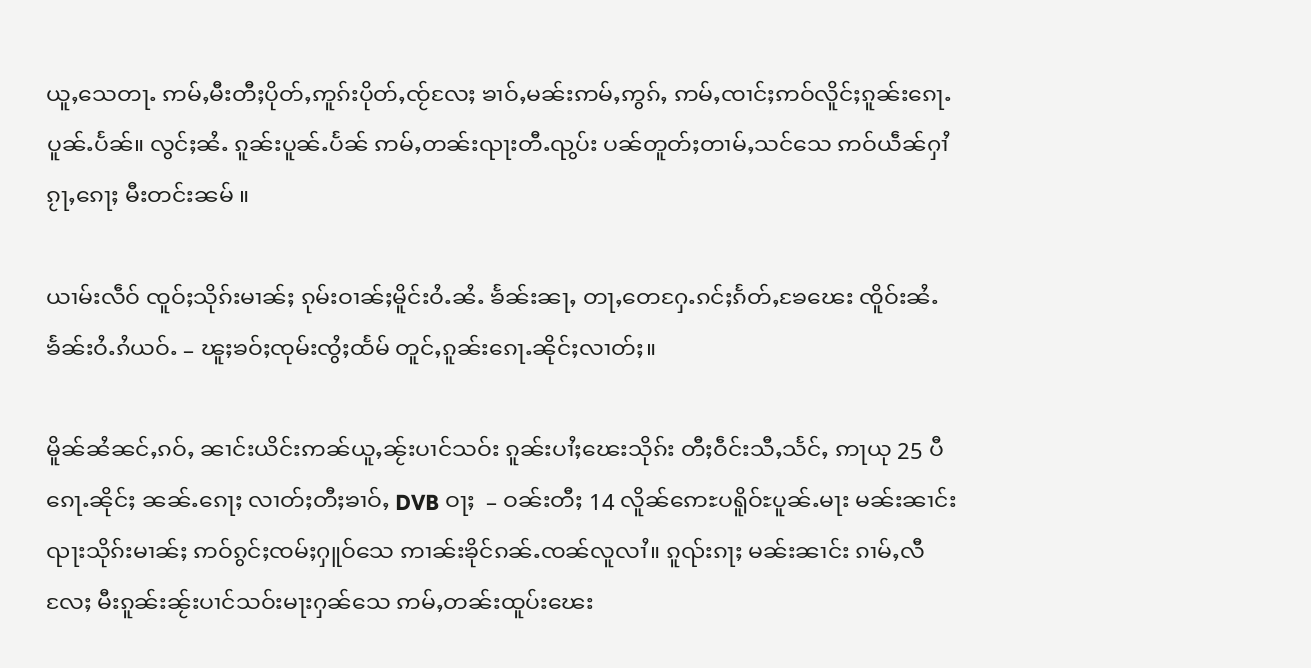ယူႇသေတႃႉ ဢမ်ႇမီးတီႈပိုတ်ႇဢူၵ်းပိုတ်ႇၸႂ်လႄႈ ၶၢဝ်ႇမၼ်းဢမ်ႇဢွၵ်ႇ ဢမ်ႇၸၢင်ႈဢဝ်လိူင်ႈၵူၼ်းၵေႃႉပူၼ်ႉပႅၼ်။ လွင်ႈၼႆႉ ၵူၼ်းပူၼ်ႉပႅၼ် ဢမ်ႇတၼ်းၺႃးတီႉၺွပ်း ပၼ်တူတ်ႈတၢမ်ႇသင်သေ ဢဝ်ယဵၼ်ႁၢႆၵႂႃႇၵေႃႈ မီးတင်းၼမ် ။

ယၢမ်းလဵဝ် ၸူဝ်ႈသိုၵ်းမၢၼ်ႈ ၵုမ်းဝၢၼ်ႈမိူင်းဝႆႉၼႆႉ ၶႅၼ်းၼႃႇ တႃႇတေႁႄႉၵင်ႈၵႅတ်ႇၶႄၽေး ၸိူဝ်းၼႆႉ ၶႅၼ်းဝႆႉၵႆယဝ်ႉ – ၽူႈၶဝ်ႈၸုမ်းၸွႆႈထႅမ် တူင်ႇၵူၼ်းၵေႃႉၼိုင်ႈလၢတ်ႈ။

မိူၼ်ၼႆၼင်ႇၵဝ်ႇ ၼၢင်းယိင်းဢၼ်ယူႇၼႂ်းပၢင်သဝ်း ၵူၼ်းပၢႆႈၽေးသိုၵ်း တီႈဝဵင်းသီႇသႅင်ႇ ဢႃယု 25 ပီ ၵေႃႉၼိုင်ႈ ၼၼ်ႉၵေႃႈ လၢတ်ႈတီႈၶၢဝ်ႇ DVB ဝႃႈ  – ဝၼ်းတီႈ 14 လိူၼ်ဢေႊပရိူဝ်ႊပူၼ်ႉမႃး မၼ်းၼၢင်း ၺႃးသိုၵ်းမၢၼ်ႈ ဢဝ်ၵွင်ႈၸမ်ႈႁူဝ်သေ ဢၢၼ်းၶိုင်ၵၼ်ႉၸၼ်လူလၢႆ။ ၵူၺ်းၵႃႈ မၼ်းၼၢင်း ၵၢမ်ႇလီလႄႈ မီးၵူၼ်းၼႂ်းပၢင်သဝ်းမႃးႁၼ်သေ ဢမ်ႇတၼ်းထူပ်းၽေး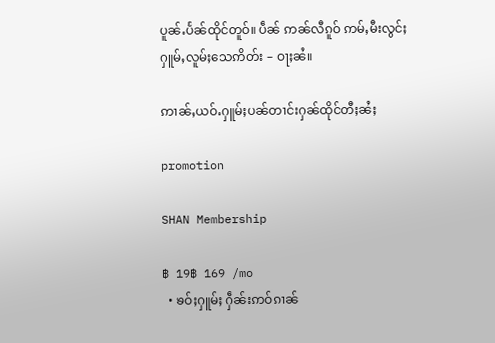ပူၼ်ႉပႅၼ်ထိုင်တူဝ်။ ပဵၼ် ဢၼ်လီၵူဝ် ဢမ်ႇမီးလွင်ႈႁူမ်ႇလူမ်ႈသေဢိတ်း – ဝႃႈၼႆ။

ဢၢၼ်ႇယဝ်ႉႁူမ်ႈပၼ်တၢင်းႁၼ်ထိုင်တီႈၼႆႈ

promotion

SHAN Membership

฿ 19฿ 169 /mo
  • ၶဝ်ႈႁူမ်ႈ ႁဵၼ်းဢဝ်ၵၢၼ်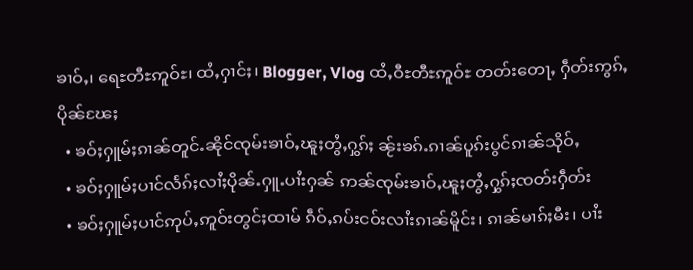ၶၢဝ်ႇ၊ ရေႊတီႊဢူဝ်ႊ၊ ထႆႇႁၢင်ႈ၊ Blogger, Vlog ထႆႇဝီႊတီႊဢူဝ်ႊ တတ်းတေႃႇ ႁဵတ်းဢွၵ်ႇ ပိုၼ်ၽႄႈ
  • ၶဝ်ႈႁူမ်ႈၵၢၼ်တူင်ႉၼိုင်ၸုမ်းၶၢဝ်ႇၽူႈတွႆႇႁွၵ်ႈ ၼႂ်းၶၵ်ႉၵၢၼ်ပူၵ်းပွင်ၵၢၼ်သိုဝ်ႇ
  • ၶဝ်ႈႁူမ်ႈပၢင်လႅၵ်ႈလၢႆႈပိုၼ်ႉႁူႉပၢႆးႁၼ် ဢၼ်ၸုမ်းၶၢဝ်ႇၽူႈတွႆႇႁွၵ်ႈၸတ်းႁဵတ်း
  • ၶဝ်ႈႁူမ်ႈပၢင်ဢုပ်ႇဢူဝ်းတွင်ႈထၢမ် ၵဵဝ်ႇၵပ်းငဝ်းလၢႆးၵၢၼ်မိူင်း၊ ၵၢၼ်မၢၵ်ႈမီး၊ ပၢႆး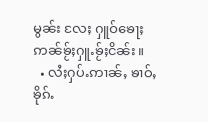မွၼ်း လႄႈ ႁူဝ်ၶေႃႈ ဢၼ်ၶႂ်ႈႁူႉၶႂ်ႈငိၼ်း။
  • လႆႈႁပ်ႉဢၢၼ်ႇ ၶၢဝ်ႇၶိုၵ်ႉ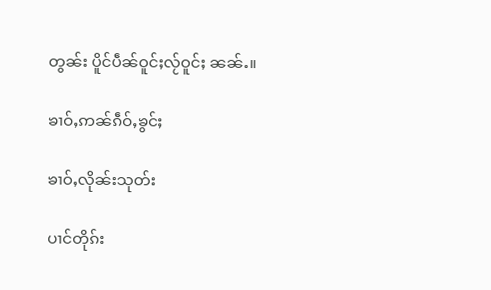တွၼ်း ပိူင်ပဵၼ်ဝူင်ႈလႂ်ဝူင်ႈ ၼၼ်ႉ။

ၶၢဝ်ႇဢၼ်ၵဵဝ်ႇၶွင်ႈ

ၶၢဝ်ႇလိုၼ်းသုတ်း

ပၢင်တိုၵ်း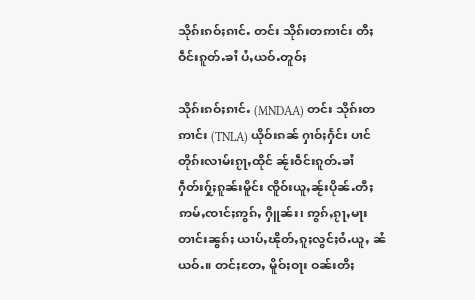သိုၵ်းၵဝ်ႈၵၢင်ႉ တင်း သိုၵ်းတဢၢင်း တီႈဝဵင်းၵူတ်ႉၶၢႆ ပႆႇယဝ်ႉတူဝ်ႈ

သိုၵ်းၵဝ်ႈၵၢင်ႉ (MNDAA) တင်း သိုၵ်းတဢၢင်း (TNLA) ယိုဝ်းၵၼ် ႁၢဝ်ႈႁႅင်း ပၢင်တိုၵ်းလၢမ်းၵႂႃႇထိုင် ၼႂ်းဝဵင်းၵူတ်ႉၶၢႆ ႁဵတ်းႁႂ်ႈၵူၼ်းမိူင်း ၸိူဝ်းယူႇၼႂ်းပိုၼ်ႉတီႈ ဢမ်ႇၸၢင်ႈဢွၵ်ႇ ႁိူၼ်း၊ ဢွၵ်ႇၵႂႃႇမႃးတၢင်းၼွၵ်ႈ ယၢပ်ႇၽိုတ်ႇၵူႈလွင်ႈဝႆႉယူႇ ၼႆယဝ်ႉ။ တင်ႈတႄႇ မိူဝ်ႈဝႃး ဝၼ်းတီႈ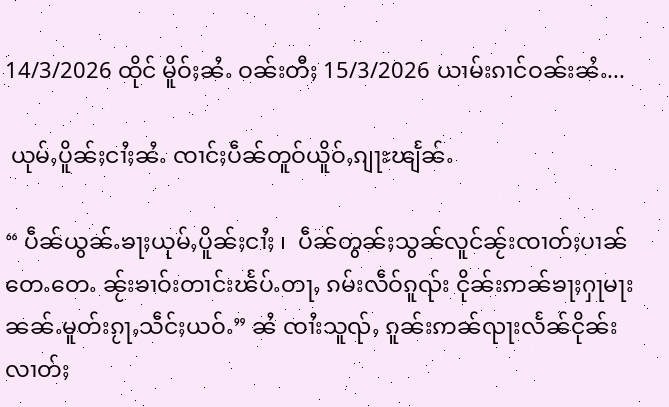14/3/2026 ထိုင် မိူဝ်ႈၼႆႉ ဝၼ်းတီႈ 15/3/2026 ယၢမ်းၵၢင်ဝၼ်းၼႆႉ...

 ယုမ်ႇပိူၼ်ႈငၢႆႈၼႆႉ ၸၢင်ႈပဵၼ်တူဝ်ယိူဝ်ႇၵျႃႊၽျႅၼ်ႉ

“ ပဵၼ်ယွၼ်ႉၶႃႈယုမ်ႇပိူၼ်ႈငၢႆႈ ၊  ပဵၼ်တွၼ်ႈသွၼ်လူင်ၼႂ်းၸၢတ်ႈပၢၼ်တေႉတေႉ ၼႂ်းၶၢဝ်းတၢင်းၽႅပ်ႉတႃႇ ၵမ်းလဵဝ်ၵူၺ်း ငိုၼ်းဢၼ်ၶႃႈႁႃမႃးၼၼ်ႉမူတ်းၵႂႃႇသဵင်ႈယဝ်ႉ” ၼႆ ၸၢႆးသူၺ်ႇ ၵူၼ်းဢၼ်ၺႃးလႅၼ်ငိုၼ်း လၢတ်ႈ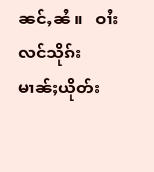ၼင်ႇၼႆ ။   ဝၢႆးလင်သိုၵ်းမၢၼ်ႈယိုတ်း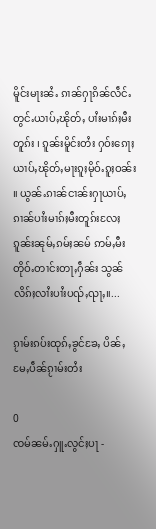မိူင်းမႃးၼႆႉ ၵၢၼ်ႁႃၵိၼ်လဵင်ႉတွင်ႉယၢပ်ႇၽိုတ်ႇ ပၢႆးမၢၵ်ႈမီးတူၵ်း ၊ ၵူၼ်းမိူင်းတႆး ႁဝ်းၵေႃႈ ယၢပ်ႇၽိုတ်ႇမႃးၵူႈမိုဝ်ႉၵူႈဝၼ်း ။ ယွၼ်ႉၵၢၼ်ငၢၼ်းႁႃယၢပ်ႇ ၵၢၼ်ပၢႆးမၢၵ်ႈမီးတူၵ်းလႄႈ ၵူၼ်းၼုမ်ႇၵမ်ႈၼမ် ဢမ်ႇမီးတိုဝ်ႉတၢင်းတႃႇႁဵၼ်း သွၼ်လိၵ်ႈလၢႆးပၢႆးပၺ်ႇၺႃႇ။...

ၵႂၢမ်းၵပ်းထုၵ်ႇၶွင်ၶႄႇ ပိၼ်ႇမႄႇပဵၼ်ၵႂၢမ်းတႆး

0
ၸမ်ၼမ်ႉႁူႉလွင်ႈပႃ -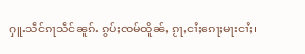ႁူႉသဵင်ၵႃသဵင်ၼူၵ်ႉ ၵွပ်ႈၸမ်ထိူၼ်ႇ ၵႂႃႇငၢႆႈၵေႃႈမႃးငၢႆႈ၊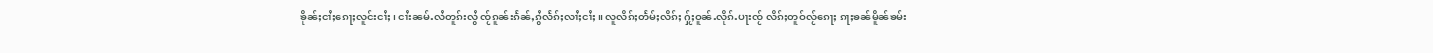ၶိုၼ်ႈငၢႆႈၵေႃႈလူင်းငၢႆႈ၊ ငၢႆးၼမ်ႉလႆတူၵ်းလွႆ ၸႂ်ၵူၼ်းၵႅၼ်ႇၵွႆလႅၵ်ႈလၢႆႈငၢႆႈ။ လူလိၵ်ႈတႅမ်ႈလိၵ်ႈ ႁႂ်ႈဝူၼ်ႉလိုၵ်ႉပႃးၸႂ် လိၵ်ႈတူဝ်လႂ်ၵေႃႈ ၵႃႈၶၼ်မိူၼ်ၶမ်း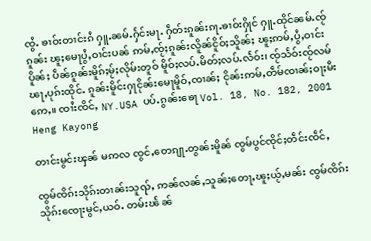ၸွႆႉ ၶၢဝ်းတၢင်းၵႆ ႁူႉၼမ်ႉႁႅင်းမႃႉ ႁဵတ်းၵူၼ်းၵႃႉၶၢဝ်းႁိုင် ႁူႉထိုင်ၼမ်ႉၸႂ်ၵူၼ်း ၽူႈမေႃပွႆႇဝၢင်းပၼ် ဢမ်ႇၸႂ်ႈၵူၼ်းလိူၼ်ငိူဝ်ႈသိူၼ်ႈ ၽူႈဢမ်ႇပွႆႇဝၢင်းပိူၼ်ႈ ပဵၼ်ၵူၼ်းမိူၵ်ႈမႂ်ႈလိုမ်းတူဝ် မိူဝ်ႈလပ်ႉမိတ်ႈလပ်ႉလႅဝ်း၊ ၸႂ်သႅဝ်းၸႂ်လမ် ၽႃႇပုၵ်းထိုင်ႉ ၵူၼ်းမိူင်းႁႃငိုၼ်းမေႃမိူဝ်ႇၸၢၼ်ႈ ငိုၼ်းဢမ်ႇတဵမ်ၸၢၼ်ႈဝႃႈမီးဢေႇ။ ၸၢႆးၸိင်ႇ NY.USA ပပ်ႉၵွၼ်းၶေႃ Vol. 18, No. 182, 2001
Heng Kayong

တၢင်းမွင်းၾၼ် မဢလ ၸွင်ႇတေၵျႃႉတွၼ်းမိူၼ် ၸွမ်ပွင်ၸိုင်ႈတဵင်းၸဵင်ႇ

ၸွမ်ၸိၵ်းသိုၵ်းတၢၼ်းသူၺ်ႇ ဢၼ်လၼ်ႇသူၼ်ႈတေႃႇၽူႈယႂ်ႇမၼ်း ၸွမ်ၸိၵ်းသိုၵ်းၸေႃးမွင်ႇယဝ်ႉ တမ်းၽႅ ၼ်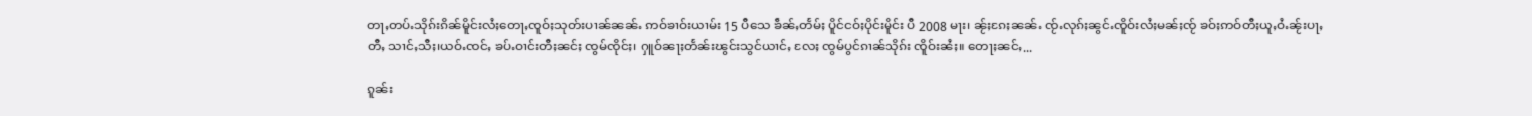တႃႇတပ်ႉသိုၵ်းၵိၼ်မိူင်းလႆႈတေႃႇၸူဝ်ႈသုတ်းပၢၼ်ၼၼ်ႉ ဢဝ်ၶၢဝ်းယၢမ်း 15 ပီသေ ၶဵၼ်ႇတႅမ်ႈ ပိူင်ငဝ်ႈပိုင်းမိူင်း ပီ 2008 မႃး၊ ၼႂ်ႈၵႄႈၼၼ်ႉ ၸႂ်ႉလုၵ်ႈၼွင်ႉၸိူဝ်းလႆႈမၼ်ႈၸႂ် ၶဝ်ႈဢဝ်တီႈယူႇဝႆႉၼႂ်းပႃႇတီႇ သၢင်ႇသီႈ၊ယဝ်ႉၸင်ႇ ၶပ်ႉဝၢင်းတီႈၼင်ႈ ၸွမ်ၸိုင်ႈ၊ ႁူဝ်ၼႃႈတႅၼ်းၽွင်းသွင်ယၢင်ႇ လႄႈ ၸွမ်ပွင်ၵၢၼ်သိုၵ်း ၸိူဝ်းၼႆႈ။ တေႃႈၼင်ႇ...

ၵူၼ်း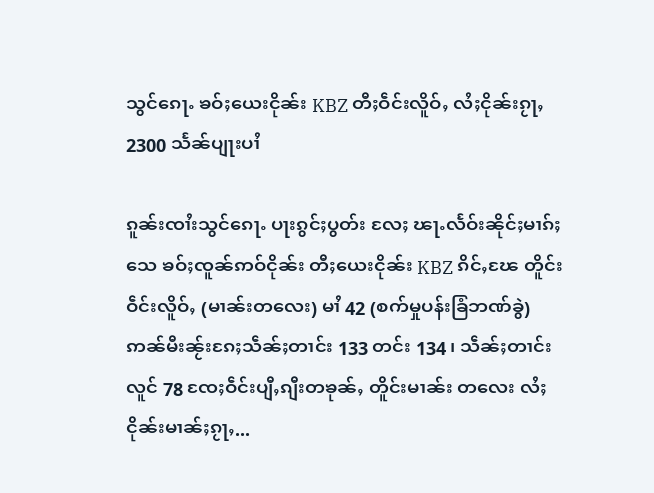သွင်ၵေႃႉ ၶဝ်ႈယေးငိုၼ်း KBZ တီႈဝဵင်းလိူဝ်ႇ လႆႈငိုၼ်းၵႂႃႇ 2300 သႅၼ်ပျႃးပၢႆ

ၵူၼ်းၸၢႆးသွင်ၵေႃႉ ပႃးၵွင်ႈပွတ်း လႄႈ ၽႃႉလႅဝ်းၼိုင်ႈမၢၵ်ႈသေ ၶဝ်ႈၸူၼ်ဢဝ်ငိုၼ်း တီႈယေးငိုၼ်း KBZ ၵိင်ႇၽႄ တိူင်းဝဵင်းလိူဝ်ႇ (မၢၼ်းတလေး) မၢႆ 42 (စက်မှုပန်းခြံဘဏ်ခွဲ) ဢၼ်မီးၼႂ်းၵႄႈသဵၼ်ႈတၢင်း 133 တင်း 134 ၊ သဵၼ်ႈတၢင်းလူင် 78 ၸႄႈဝဵင်းပျီႇၵျီးတၶုၼ်ႇ တိူင်းမၢၼ်း တလေး လႆႈငိုၼ်းမၢၼ်ႈၵႂႃႇ...